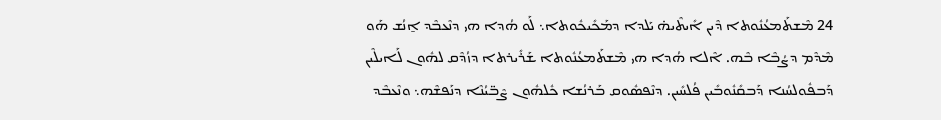24 ܡܶܫܬܰܡܥܳܢܽܘܬܐ ܕܶܝܢ ܐܺܝܬܶܝܗ̇ ܝܰܠܕܐ ܕܡܰܟܺܝܟܽܘܬܐ܆ ܠܰܘ ܗܳܕܐ ܗܝ ܕܢܶܥܒܶܕ ܐ̱ܢܳܫ ܗܰܘ ܡܶܕܶܡ ܕܨܳܒܶܐ ܒܶܗ. ܐܶܠܐ ܗܳܕܐ ܗܝ ܡܶܫܬܰܡܥܳܢܽܘܬܐ ܫܰܪܺܝܪܬܐ ܕܙܳܕܶܩ ܠܗܽܘܢ ܠܰܐܝܠܶܝܢ ܕܰܒܦܽܘܠܚܳܢܐ ܕܰܒܩܺܢܽܘܒܺܝܢ ܦܳܠܚܺܝܢ. ܕܢܶܦܣܽܘܩ ܒܰܪܢܳܫܐ ܟܽܠܗܽܘܢ ܨܶܒ̈ܝܳܢܶܐ ܕܢܰܦܫܶܗ܆ ܘܢܶܥܒܶܕ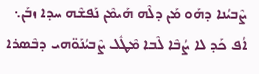ܨܶܒܝܳܢܐ ܕܗܰܘ ܡܰܢ ܕܠܶܗ ܗܰܝܡܶܢ ܢܰܦܫܶܗ ܚܕܐ ܙܒܰܢ܆ ܐܳܦ ܟܰܕ ܠܐ ܨܳܒܶܐ ܠܶܒܐ ܡܶܛܽܠ ܨܶܒܝܳܢܰܘ̈ܗܝ ܕܒܶܣܪܐ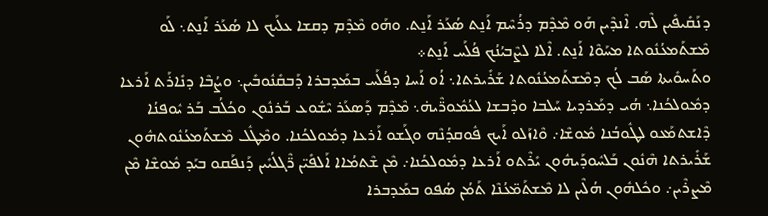ܕܢܰܩܺܝܦܺܝܢ ܠܶܗ. ܐܶܢܕܶܝܢ ܗܰܘ ܡܶܕܶܡ ܕܪܳܚܶܡ ܐܰܢ̱ܬ ܣܳܥܰܪ ܐܰܢ̱ܬ. ܘܗܰܘ ܡܶܕܶܡ ܕܩܫܐ ܥܠܰܝܟ ܠܐ ܣܳܥܰܪ ܐܰܢ̱ܬ܆ ܠܰܘ ܡܶܫܬܰܡܥܳܢܽܘܬܐ ܡܚܰܘܶܐ ܐܰܢ̱ܬ. ܐܶܠܐ ܠܨܶܒܝܳܢܳܟ ܦܳܠܰܚ ܐܰܢ̱ܬ܀
ܘܬܰܚܘܺܝܬܐ ܣܰܒ ܠܳܟ ܕܡܶܫܬܰܡܥܳܢܽܘܬܐ ܫܰܪܺܝܪܬܐ܆ ܐܳܘ ܐܰܚܐ ܕܦܳܠܰܚ ܒܡܰܕܒܪܐ ܕܰܒܩܺܢܽܘܒܺܝܢ܆ ܘܨܳܒܶܐ ܕܢܺܐܪܰܬ ܐܰܪܥܐ ܕܡܽܘܠܟܳܢܐ܆ ܗܳܝ ܕܡܰܪܕܝܐ ܚܰܠܒܐ ܘܕܶܒܫܐ ܠܥܳܡܽܘܪ̈ܶܝܗ̇܆ ܡܶܕܶܡ ܕܰܣܥܰܪ ܝܶܫܽܘܥ ܒܰܪܢܽܘܢ ܘܟܳܠܳܒ ܒܰܪ ܝܽܘܦܢܳܐ ܕܶܐܫܬܡܰܥܘ ܠܛܽܘܒܳܢܐ ܡܽܘܫܶܐ܇ ܘܶܐܙܰܠܘ ܐܰܝܟ ܦܽܘܩܕܳܢܶܗ ܘܓܰܫܘ ܐܰܪܥܐ ܕܡܽܘܠܟܳܢܐ. ܘܡܶܛܽܠ ܡܶܫܬܰܡܥܳܢܽܘܬܗܽܘܢ ܫܰܪܺܝܪܬܐ ܗܶܢܽܘܢ ܒܰܠܚܽܘܕܰܝܗܽܘܢ ܝܺܪܶܬܘ ܐܰܪܥܐ ܕܡܽܘܠܟܳܢܐ܇ ܡܶܢ ܫܶܬܡܳܐܐ ܐܰܠܦܺܝ̈ܢ ܪ̈ܶܓܠܳܝܺܝܢ ܕܰܢܦܰܩܘ ܒܝܰܕ ܡܽܘܫܶܐ ܡܶܢ ܡܶܨܪܶܝܢ܇ ܘܟܽܠܗܽܘܢ ܗܳܠܶܝܢ ܠܐ ܡܶܫܬܰܡ̈ܥܳܢܶܐ ܬܰܡܳܢ ܣܳܦܘ ܒܡܰܕܒܪܐ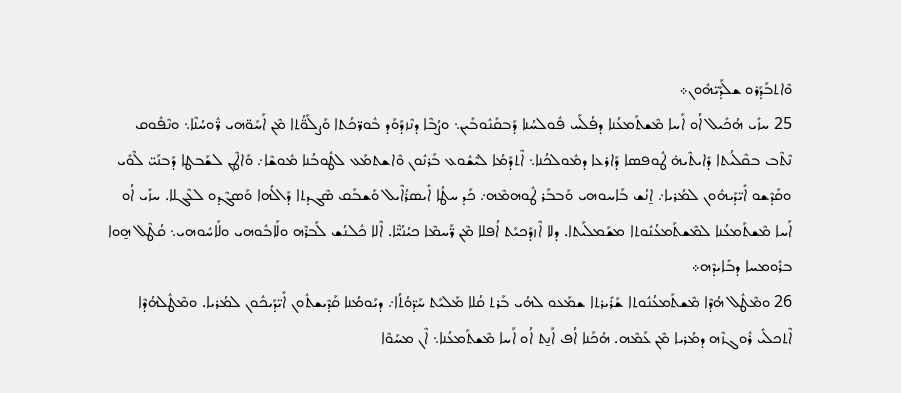ܘܶܐܬܒܰܕܰܪܘ ܫܠܰܕܰܝ̈ܗܽܘܢ܀
25 ܚܙܺܝ ܗܳܟܺܝܠ ܐܳܘ ܐܰܚܐ ܡܶܫܬܰܡܥܳܢܐ ܕܦܳܠܰܚ ܦܽܘܠܚܳܢܐ ܕܰܒܩܺܢܽܘܒܺܝܢ܆ ܘܨܳܒܶܐ ܕܢܶܙܕܰܘܰܕ ܒܽܘܪ̈ܟܳܬܐ ܘܰܨܠܰܘ̈ܳܬܐ ܡܶܢ ܐܰܚܰܘ̈ܗܝ ܪ̈ܽܘܚܳܢܶܐ܆ ܘܢܶܦܽܘܩ ܢܶܬܶܒ ܒܩܶܠܳܝܬܐ ܕܺܐܝܬܶܝܗ̇ ܛܽܘܦܣܐ ܕܰܐܪܥܐ ܕܡܽܘܠܟܳܢܐ܆ ܐܶܬܕܰܡܳܐ ܠܝܶܫܽܘܥ ܒܰܪܢܽܘܢ ܘܶܐܫܬܡܰܥ ܠܛܽܘܒܳܢܐ ܡܽܘܫܶܐ܇ ܘܰܐܛܶܢ ܠܫܰܒܛܐ ܕܰܒܢܰܝ̈ ܠܶܘܺܝ ܘܩܰܕܶܫܘ ܐܺܝ̈ܕܰܝܗܽܘܢ ܠܡܳܪܝܐ܇ ܐ̱ܢܳܫ ܒܰܐܚܘܗܝ ܘܰܒܒܰܪ ܛܽܘܗܡܶܗ܇ ܟܰܕ ܚܛܳܐ ܐܺܝܣܪܳܐܶܝܠ ܘܰܫܒܰܩ ܣܶܓܕܬܐ ܕܰܐܠܳܗܐ ܘܰܣܓܶܕܘ ܠܥܶܓܠܐ. ܚܙܺܝ ܐܳܘ ܐܰܚܐ ܡܶܫܬܰܡܥܳܢܐ ܠܡܶܫܬܰܡܥܳܢܽܘܬܐ ܡܫܰܡܠܰܝܬܐ. ܕܠܐ ܐܶܙܕܰܟܝܰܬ ܐܳܦܠܐ ܡܶܢ ܪ̈ܰܚܡܶܐ ܟܝܳܢܳܝ̈ܶܐ. ܐܶܠܐ ܟܽܠܢܳܫ ܠܰܒܪܶܗ ܘܠܰܐܒܽܘܗܝ ܘܠܰܐܚܽܘܗܝ܆ ܩܳܛܶܠ ܗ̱ܘܐ ܒܪܽܘܡܚܐ ܕܒܺܐܝܕܶܗ܀
26 ܘܡܶܛܽܠ ܗܳܕܶܐ ܡܶܫܬܰܡܥܳܢܽܘܬܐ ܫܰܪܺܝܪܬܐ ܫܡܰܥܘ ܠܗܳܝ ܒܰܪܬ ܩܳܠܐ ܡܰܠܝܰܬ ܚܰܕ̈ܘܳܬܳܐ܇ ܕܝܰܘܡܳܢܐ ܩܰܕܶܝܫܬܽܘܢ ܐܺܝ̈ܕܰܝܟܽܘܢ ܠܡܳܪܝܐ. ܘܡܶܛܽܠܗܳܕܶܐ ܐܶܬܟܠܺܝ ܪܽܘܓܙܶܗ ܕܡܳܪܝܐ ܡܶܢ ܥܰܡܶܗ. ܗܳܟܰܢܐ ܐܳܦ ܐܰܢ̱ܬ ܐܳܘ ܐܰܚܐ ܡܶܫܬܰܡܥܳܢܐ܆ ܐܶܢ ܡܚܰܘܶܐ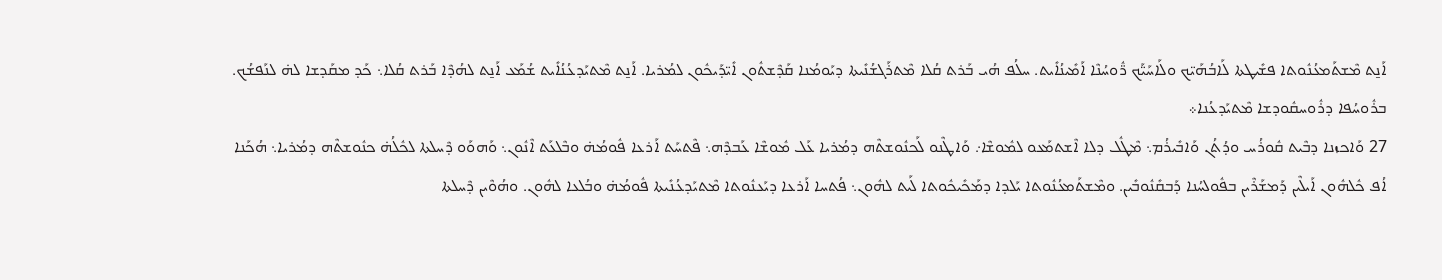ܐܰܢ̱ܬ ܡܶܫܬܰܡܥܳܢܽܘܬܐ ܦܫܺܝܛܬܐ ܠܰܐܒܳܗܰܝ̈ܟ ܘܠܰܐܚܰܝ̈ܰܟ ܪ̈ܽܘܚܳܢܶܐ ܐܰܡܺܝܢܳܐܺܝܬ. ܚܠܳܦ ܗܳܝ ܒܰܪܬ ܩܳܠܐ ܡܶܬܪܰܓܫܳܢܺܝܬܐ ܕܝܰܘܡܳܢܐ ܩܰܕܶܫܬܽܘܢ ܐܺܝ̈ܕܰܝܟܽܘܢ ܠܡܳܪܝܐ. ܐܰܢ̱ܬ ܡܶܬܝܰܕܥܳܢܳܐܺܝܬ ܫܳܡܰܥ ܐܰܢ̱ܬ ܠܗܳܕܶܐ ܒܰܪܬ ܩܳܠܐ܆ ܟܰܕ ܡܩܰܕܫܐ ܠܗ̇ ܠܢܰܦܫܳܟ. ܒܪܽܘܚܳܦܐ ܕܪܽܘܚܩܽܘܕܫܐ ܡܶܬܝܰܕܥܳܢܐ܀
27 ܘܰܐܟܙܢܐ ܕܒܶܝܬ ܩܽܘܪܳܚ ܘܕܳܬܳܢ ܘܰܐܒܺܝܪܳܡ܆ ܡܶܛܽܠ ܕܠܐ ܐܶܫܬܡܰܥܘ ܠܡܽܘܫܶܐ܇ ܘܰܐܛܶܢܘ ܠܰܟܢܽܘܫܬܶܗ ܕܡܳܪܝܐ ܥܰܠ ܡܽܘܫܶܐ ܥܰܒܕܶܗ܆ ܦܶܬܚܰܬ ܐܰܪܥܐ ܦܽܘܡܳܗ̇ ܘܒܶܠܥܰܬ ܐܶܢܽܘܢ܆ ܘܰܗܘܰܘ ܕܶܚܠܬܐ ܠܟܽܠܳܗ̇ ܟܢܽܘܫܬܶܗ ܕܡܳܪܝܐ܆ ܗܳܟܰܢܐ ܐܳܦ ܟܽܠܗܽܘܢ ܐܰܝܠܶܝܢ ܕܰܡܫܰܪܶܝܢ ܒܦܽܘܠܚܳܢܐ ܕܰܒܩܺܢܽܘܒܺܝܢ. ܘܡܶܫܬܰܡܥܳܢܽܘܬܐ ܝܰܠܕܐ ܕܡܰܟܺܝܟܽܘܬܐ ܠܰܝܬ ܠܗܽܘܢ܆ ܦܳܬܚܐ ܐܰܪܥܐ ܕܝܰܥܢܽܘܬܐ ܡܶܬܝܰܕܥܳܢܺܝܬܐ ܦܽܘܡܳܗ̇ ܘܒܳܠܥܐ ܠܗܽܘܢ. ܘܗܳܘܶܝܢ ܕܶܚܠܬܐ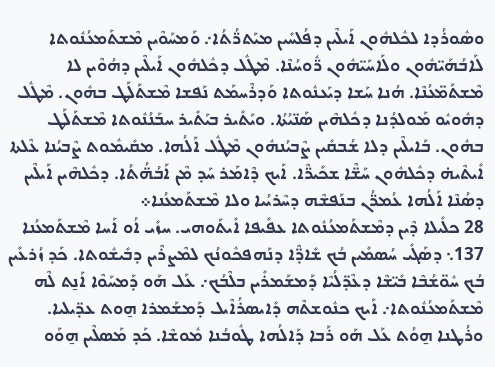ܘܣܽܘܪܳܕܐ ܠܟܽܠܗܽܘܢ ܐܰܝܠܶܝܢ ܕܦܳܠܚܺܝܢ ܡܝܰܬܪ̈ܳܬܳܐ܇ ܘܰܡܚܰܘܶܝܢ ܡܶܫܬܰܡܥܳܢܽܘܬܐ ܠܰܐܒܳܗܰܝ̈ܗܽܘܢ ܘܠܰܐܚܰܝ̈ܗܽܘܢ ܪ̈ܽܘܚܳܢܶܐ. ܡܶܛܽܠ ܕܟܽܠܗܽܘܢ ܐܰܝܠܶܝܢ ܕܗܳܘܶܝܢ ܠܐ ܡܶܫܬܰܡ̈ܥܳܢܶܐ. ܗܳܢܐ ܚܰܫܐ ܕܝܰܥܢܽܘܬܐ ܘܰܕܪܶܚܡܰܬ ܢܰܦܫܐ ܡܶܫܬܰܠܰܛ ܒܗܽܘܢ. ܡܶܛܽܠ ܕܗܽܘܝܽܘ ܡܰܘܠܕܳܢܐ ܕܟܽܠܗܶܝܢ ܣܰܢ̈ܝܳܬܳܐ. ܘܝܰܬܺܝܪ ܒܝܰܬܺܝܪ ܚܒܰܢܳܢܽܘܬܐ ܡܶܫܬܰܠܰܛ ܒܗܽܘܢ. ܒܰܐܝܠܶܝܢ ܕܠܐ ܫܳܒܩܺܝܢ ܨܶܒܝܳܢܗܽܘܢ ܡܶܛܽܠ ܐܰܠܳܗܐ. ܡܩܺܝܡܽܘܬ ܨܶܒܝܳܢܐ ܥܶܠܬܐ ܐܺܝܬܶܝܗ̇ ܕܟܽܠܗܽܘܢ ܚܰܫ̈ܶܐ ܫܟܺܝܪ̈ܶܐ. ܐܰܝܟ ܕܶܐܡܰܪ ܚܰܕ ܡܶܢ ܐܰܒܳܗ̈ܳܬܳܐ. ܕܟܽܠܗܶܝܢ ܐܰܝܠܶܝܢ ܕܣܳܢܶܐ ܐܰܠܳܗܐ ܥܳܡܪ̈ܳܢ ܒܢܰܦܫܶܗ ܕܚܶܪܝܳܝܐ ܘܠܐ ܡܶܫܬܰܡܥܳܢܐ܀
28 ܟܠܺܝܠܐ ܕܶܝܢ ܕܡܶܫܬܰܡܥܳܢܽܘܬܐ ܥܦܺܝܦܐ ܐܺܝܬܰܘܗܝ. ܚܙܺܝ ܐܳܘ ܐܰܚܐ ܡܶܫܬܰܡܥܳܢܐ 137܆ ܕܣܰܓܺܝ ܚܳܣܡܺܝܢ ܒܳܟ ܫܺܐܕ̈ܶܐ ܕܢܰܗܦܟܽܘܢܳܟ ܠܡܶܨܪܶܝܢ ܕܒܺܝܫܽܘܬܐ. ܟܰܕ ܙܳܪܥܺܝܢ ܒܳܟ ܚܽܘ̈ܫܳܒܶܐ ܒܺܝ̈ܫܶܐ ܕܥܶܕ̈ܠܳܝܶܐ ܕܰܡܫܰܡܪܺܝܢ ܒܠܶܒܳܟ܇ ܥܰܠ ܗܰܘ ܕܰܡܚܰܘܶܐ ܐܰܢ̱ܬ ܠܶܗ ܡܶܫܬܰܡܥܳܢܽܘܬܐ܇ ܐܰܝܟ ܟܢܽܘܫܬܶܗ ܕܺܐܝܣܪܳܐܶܝܠ ܕܰܡܫܰܡܪܐ ܗ̱ܘܬ ܥܕ̈ܝܠܝܐ. ܘܪܳܛܢܐ ܗ̱ܘܳܬ ܥܰܠ ܗܰܘ ܪܰܒܐ ܕܰܐܠܳܗܐ ܛܽܘܒܳܢܐ ܡܽܘܫܶܐ. ܟܰܕ ܡܰܣܠܶܝܢ ܗ̱ܘܰܘ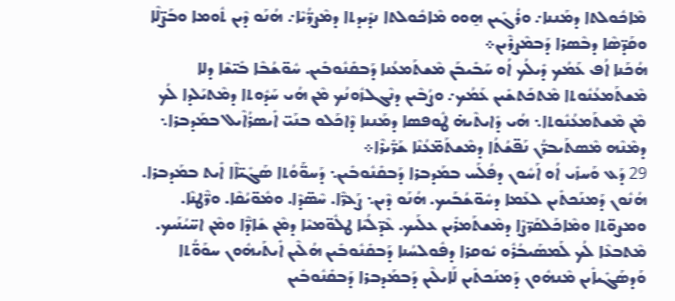ܡܶܐܟܽܘܠܬܐ ܕܡܰܢܢܐ܇ ܘܪܳܓܺܝܢ ܗ̱ܘܘ ܡܶܐܟܽܘܠܬܐ ܢܕܺܝܕܬܐ ܕܡܶܨܪ̈ܳܝܶܐ܇ ܗܳܢܰܘ ܕܶܝܢ ܬܽܘܡܐ ܘܒܰܨ̈ܠܶܐ ܘܩܰܕ̈ܣܶܐ ܕܒܶܣܪܐ ܕܰܒܡܶܨܪܶܝܢ܀
ܗܳܟܰܢܐ ܐܳܦ ܥܰܡܳܟ ܕܺܝܠܳܟ ܐܳܘ ܚܰܒܺܝܒܰܢ ܡܶܫܬܰܡܥܳܢܐ ܕܰܒܩܺܢܽܘܒܺܝܢ. ܚܽܘ̈ܫܳܒܶܐ ܒܺܝ̈ܫܶܐ ܕܠܐ ܡܶܫܬܰܡܥܳܢܽܘܬܐ ܡܶܬܟܰܬܫܺܝܢ ܥܰܡܳܟ܇ ܘܨܳܒܶܝܢ ܕܢܶܓܠܙܽܘܢܳܟ ܡܶܢ ܗܳܝ ܚܰܕܽܘܬܐ ܕܡܶܬܝܰܠܕܐ ܠܳܟ ܡܶܢ ܡܶܫܬܰܡܥܳܢܽܘܬܐ܆ ܗܳܝ ܕܺܐܝܬܶܝܗ̇ ܛܽܘܦܣܐ ܕܡܰܢܢܐ ܕܶܐܟܰܠܘ ܒܢܰܝ̈ ܐܺܝܣܪܳܐܶܝܠ ܒܡܰܕܒܪܐ܆ ܕܡܶܢܶܗ ܡܶܣܬܰܝܒܪ̈ܳܢ ܢܰܦ̈ܫܳܬܳܐ ܕܡܶܫܬܰܡ̈ܥܳܢܶܐ ܫܰܪ̈ܺܝܪܶܐ܀
29 ܕܰܥ ܘܰܚܙܺܝ ܐܳܘ ܐܰܚܽܘܢ ܕܦܳܠܰܚ ܒܡܰܕܒܪܐ ܕܰܒܩܺܢܽܘܒܺܝܢ܆ ܕܰܚܘ̈ܰܘܳܬܐ ܣܰܓܺܝ̈ܐܶܐ ܐܺܝܬ ܒܡܰܕܒܪܐ. ܗܳܢܽܘܢ ܕܰܡܢܰܟܬܺܝܢ ܠܥܰܡܐ ܕܚܽܘ̈ܫܳܒܰܝܟ. ܗܳܢܰܘ ܕܶܝܢ܆ ܨܰܥܪ̈ܶܐ. ܚܶܣ̈ܕܶܐ. ܘܡܽܘ̈ܝܳܩܶܐ. ܘܪ̈ܶܛܢܶܐ. ܘܡܨܘ̈ܬܐ ܘܡܶܐܟܰܠܩܰܪ̈ܨܶܐ ܕܡܶܫܬܰܡܪܺܝܢ ܥܠܰܝܟ. ܥܶܕ̈ܠܳܝܶܐ ܛܠܽܘ̈ܡܝܶܐ ܕܡܶܢ ܫܺܐܕ̈ܶܐ ܘܡܶܢ ܐܚ̈ܝܳܢܰܝܟ. ܡܶܬܒܥܶܐ ܠܳܟ ܠܰܡܣܰܝܒܳܪܽܘ ܝܽܘܩܪܐ ܕܦܽܘܠܚܳܢܐ ܕܰܒܩܺܢܽܘܒܺܝܢ ܗܳܠܶܝܢ ܐܺܝܬܰܝܗܽܘܢ ܚܘܰܘ̈ܳܬܐ ܘܰܕܣܰܓܺܝܐܺܝܢ ܡܶܢܗܽܘܢ ܕܰܡܢܰܟܬܺܝܢ ܠܰܐܝܠܶܝܢ ܕܰܒܡܰܕܒܪܐ ܕܰܒܩܺܢܽܘܒܺܝܢ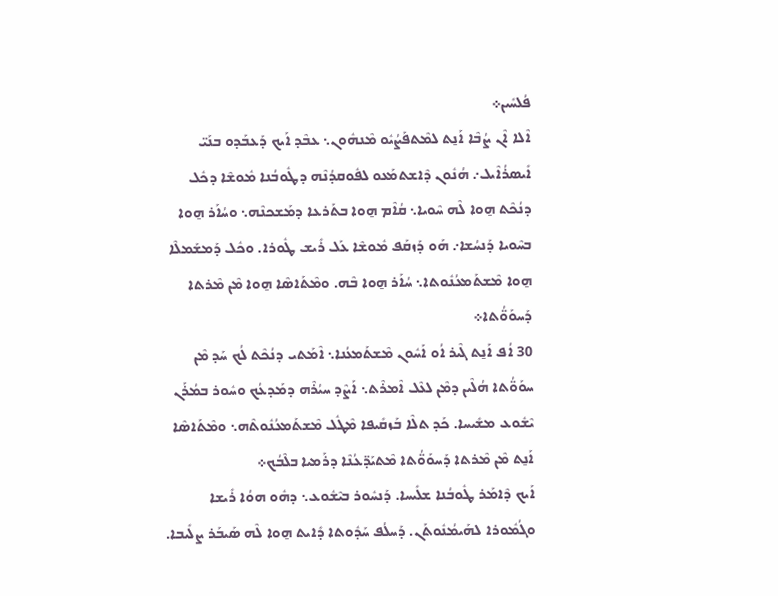ܦܳܠܚܺܝܢ܀
ܐܶܠܐ ܐܶܢ ܨܳܒܶܐ ܐܰܢ̱ܬ ܠܡܶܬܦܰܨܳܝܽܘ ܡܶܢܗܽܘܢ܆ ܥܒܶܕ ܐܰܝܟ ܕܰܥܒܰܕܘ ܒܢܰܝ̈ ܐܺܝܣܪܳܐܶܝܠ܇ ܗܳܢܽܘܢ ܕܶܐܫܬܡܰܥܘ ܠܦܽܘܩܕܳܢܶܗ ܕܛܽܘܒܳܢܐ ܡܽܘܫܶܐ ܕܟܽܠ ܕܢܳܟܶܬ ܗ̱ܘܐ ܠܶܗ ܚܶܘܝܐ܆ ܩܳܐܶܡ ܗ̱ܘܐ ܒܬܰܪܥܐ ܕܡܰܫܟܢܶܗ܆ ܘܚܳܐܰܪ ܗ̱ܘܐ ܒܚܶܘܝܐ ܕܰܢܚܳܫܐ܇ ܗܰܘ ܕܰܙܩܰܦ ܡܽܘܫܶܐ ܥܰܠ ܪܺܝܫ ܛܽܘܪܐ. ܘܟܽܠ ܕܰܡܫܰܡܠܶܐ ܗ̱ܘܐ ܡܶܫܬܰܡܥܳܢܽܘܬܐ܆ ܚܳܐܰܪ ܗ̱ܘܐ ܒܶܗ. ܘܡܶܬܰܐܣܶܐ ܗ̱ܘܐ ܡܶܢ ܡܶܪܬܐ ܕܰܚܘܰܘ̈ܳܬܐ܀
30 ܐܳܦ ܐܰܢ̱ܬ ܓܶܝܪ ܐܳܘ ܐܰܚܽܘܢ ܡܶܫܬܰܡܥܳܢܐ܆ ܐܶܡܰܬܝ ܕܢܳܟܶܬ ܠܳܟ ܚܰܕ ܡܶܢ ܚܘܰܘ̈ܳܬܐ ܗܳܠܶܝܢ ܕܡܶܢ ܠܥܶܠ ܐܶܡܪܶܬ܆ ܐܰܨܶܕ ܚܝܳܪܶܗ ܕܡܰܕܥܳܟ ܘܚܽܘܪ ܒܡܳܪܰܢ ܝܶܫܽܘܥ ܡܫܺܝܚܐ. ܟܰܕ ܬܠܶܐ ܒܰܙܩܺܝܦܐ ܡܶܛܽܠ ܡܶܫܬܰܡܥܳܢܽܘܬܶܗ܆ ܘܡܶܬܰܐܣܶܐ ܐܰܢ̱ܬ ܡܶܢ ܡܶܪܬܐ ܕܰܚܘܰܘ̈ܳܬܐ ܡܶܬܝܰܕ̈ܥܳܢܶܐ ܕܪܰܡܝܐ ܒܠܶܒܳܟ܀
ܐܰܝܟ ܕܶܐܡܰܪ ܛܽܘܒܳܢܐ ܫܠܺܝܚܐ. ܕܰܢܚܽܘܪ ܒܝܶܫܽܘܥ܆ ܕܗܽܘ ܗܘܳܐ ܪܺܝܫܐ ܘܓܳܡܽܘܪܐ ܠܗܰܝܡܳܢܽܘܬܰܢ. ܕܰܚܠܳܦ ܚܰܕܽܘܬܐ ܕܺܐܝܬ ܗ̱ܘܐ ܠܶܗ ܣܰܝܒܰܪ ܨܠܺܝܒܐ.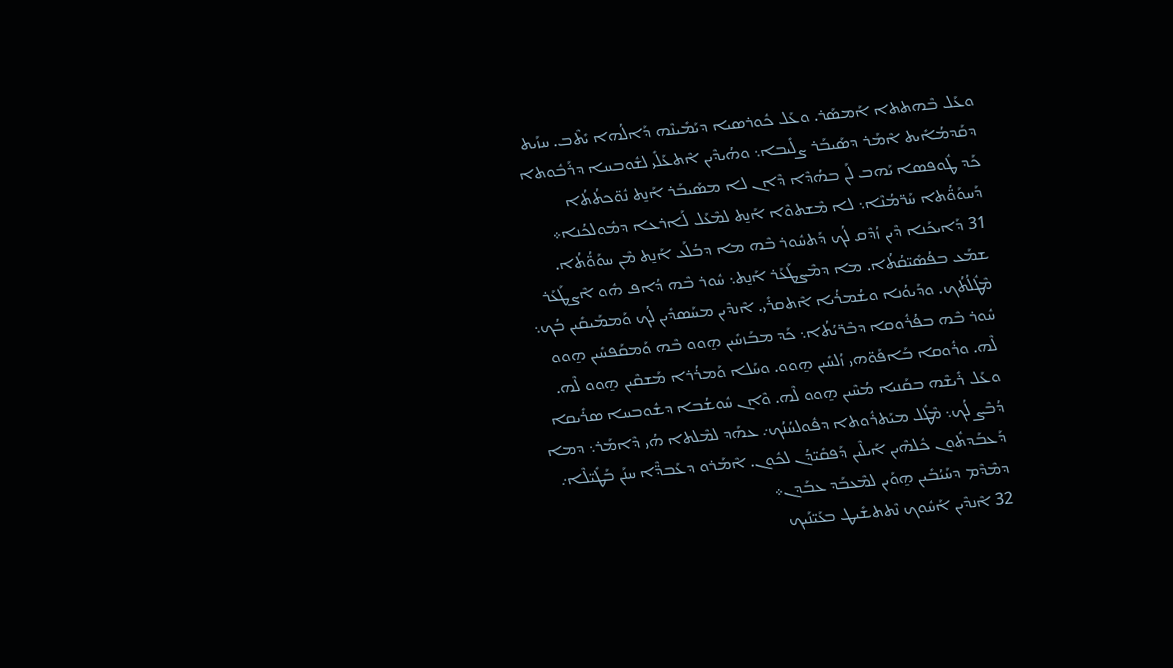ܘܥܰܠ ܒܶܗܬܬܐ ܐܰܡܣܰܪ. ܘܥܰܠ ܟܽܘܪܣܝܐ ܕܝܰܡܺܝܢܶܗ ܕܰܐܠܳܗܐ ܝܺܬܶܒ. ܚܙܰܝܬ ܕܩܰܕܡܳܐܺܝܬ ܐܶܡܰܪ ܕܣܰܝܒܰܪ ܨܠܺܝܒܐ܆ ܘܗܳܝܕܶܝܢ ܐܶܬܥܰܠܺܝ ܠܫܽܘܒܚܐ ܕܪܰܒܽܘܬܐ ܟܰܕ ܛܽܘܦܣܐ ܝܰܗܒ ܠܰܢ ܒܗܳܕܶܐ ܕܶܐܢ ܠܐ ܡܣܰܝܒܰܪ ܐܰܢ̱ܬ ܢܽܘ̈ܟܬܳܬܳܐ ܕܰܚܘܰܘ̈ܳܬܐ ܚܰܪ̈ܡܳܢܶܐ܆ ܠܐ ܡܶܫܬܘܶܐ ܐܰܢ̱ܬ ܠܡܶܥܰܠ ܠܰܐܪܥܐ ܕܡܽܘܠܟܳܢܐ܀
31 ܕܰܐܝܟܰܢܐ ܕܶܝܢ ܙܳܕܶܩ ܠܳܟ ܕܰܬܚܽܘܪ ܒܶܗ ܡܐ ܕܒܳܠܰܥ ܐܰܢ̱ܬ ܡܶܢ ܚܘܰܘ̈ܳܬܳܐ. ܫܡܰܥ ܒܦܳܣܺܝ̈ܩܳܬܳܐ. ܡܐ ܕܡܶܨܛܰܥܰܪ ܐܰܢ̱ܬ܆ ܚܽܘܪ ܒܶܗ ܕܳܐܦ ܗܽܘ ܐܶܨܛܰܥܰܪ ܡܶܛܽܠܳܬܳܟ. ܘܕܰܝܘܳܢܐ ܘܫܳܡܪܳܝܐ ܐܶܬܩܪܺܝ. ܐܶܢܕܶܝܢ ܡܚܰܣܕܺܝܢ ܠܳܟ ܘܰܡܡܰܝܩܺܝܢ ܒܳܟ܆ ܚܽܘܪ ܒܶܗ ܒܦܳܪܽܘܩܐ ܕܒܶܪ̈ܝܳܬܳܐ܆ ܟܰܕ ܡܒܰܙܚܺܝܢ ܗ̱ܘܘ ܒܶܗ ܘܰܡܩܰܦܚܺܝܢ ܗ̱ܘܘ ܠܶܗ. ܘܪܽܘܩܐ ܒܰܐܦܰܘ̈ܗܝ ܙܳܠܚܺܝܢ ܗ̱ܘܘ. ܘܚܰܠܐ ܘܰܡܪܳܪܐ ܡܰܫܩܶܝܢ ܗ̱ܘܘ ܠܶܗ. ܘܥܰܠ ܪܺܝܫܶܗ ܒܩܰܢܝܐ ܡܳܚܶܝܢ ܗ̱ܘܘ ܠܶܗ. ܘܶܐܢ ܚܽܘܫܳܒܐ ܕܫܽܘܒܚܐ ܣܪܺܝܩܐ ܕܳܒܶܨ ܠܳܟ܆ ܡܶܛܽܠ ܡܝܰܬܪܽܘܬܐ ܕܦܽܘܠܚܳܢܳܟ܇ ܥܗܰܕ ܠܡܶܠܬܐ ܗܳܝ ܕܶܐܡܰܪ܆ ܕܡܐ ܕܰܥܒܰܕܬܽܘܢ ܟܽܠܗܶܝܢ ܐܰܝܠܶܝܢ ܕܰܦܩܺܝ̈ܕܳܢ ܠܟܽܘܢ. ܐܶܡܰܪܘ ܕܥܰܒܕ̈ܶܐ ܚܢܰܢ ܒܰܛܺܝ̈ܠܶܐ܇ ܕܡܶܕܶܡ ܕܚܰܝܳܒܺܝܢ ܗ̱ܘܰܝܢ ܠܡܶܥܒܰܕ ܥܒܰܕܢ܀
32 ܐܶܢܕܶܝܢ ܐܰܚܽܘܟ ܢܶܬܬܫܺܝܛ ܒܥܰܝ̈ܢܰܝܟ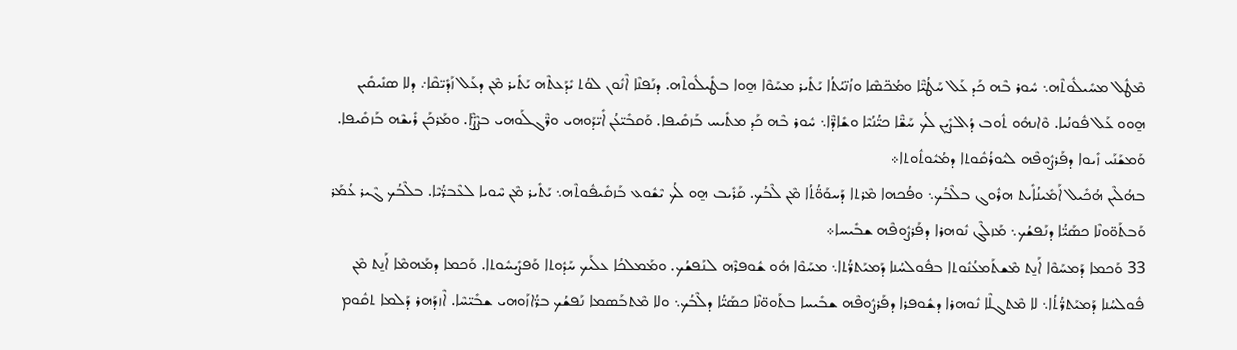ܡܶܛܽܠ ܡܚܺܝܠܽܘܬܶܗ܆ ܚܽܘܪ ܒܶܗ ܟܰܕ ܥܰܠ ܚܰܛܳܝ̈ܶܐ ܘܡܳܟ̈ܣܶܐ ܘܙܳܢ̈ܝܳܬܳܐ ܝܰܬܺܝܪ ܡܚܰܘܶܐ ܗ̱ܘܐ ܒܛܺܝܠܽܘܬܶܗ. ܕܢܰܦܢܶܐ ܐܶܢܽܘܢ ܠܘܳܬ ܝܺܕܰܥܬܶܗ ܝܰܬܺܝܪ ܡܶܢ ܕܥܰܠ ܙܰܕܺܝ̈ܩܶܐ܇ ܕܠܐ ܣܢܺܝܩܺܝܢ ܗ̱ܘܘ ܥܰܠ ܦܽܘܢܳܝܐ. ܘܶܐܢܗܽܘ ܬܽܘܒ ܕܳܐܠܨܺܝܢ ܠܳܟ ܚܰܫ̈ܶܐ ܟܝ̈ܳܢܳܝܶܐ ܘܫܺܐܕ̈ܶܐ܆ ܚܽܘܪ ܒܶܗ ܟܰܕ ܡܬܺܝܚ ܒܰܙܩܺܝܦܐ. ܘܰܩܒܺܝ̈ܥܳܢ ܐܺܝ̈ܕܰܘܗܝ ܘܪ̈ܶܓܠܰܘܗܝ ܒܨܶܨ̈ܶܐ. ܘܡܰܪܟܰܢ ܪܺܝܫܶܗ ܒܰܙܩܺܝܦܐ. ܘܰܡܫܰܢܰܝ ܙܺܝܘܐ ܕܦܰܪܨܽܘܦܶܗ ܠܝܽܘܪܳܩܽܘܬܐ ܕܡܳܝܽܘܬܽܘܬܐ܀
ܒܗܳܠܶܝܢ ܗܳܟܺܝܠ ܐܰܡܺܝܢܳܐܺܝܬ ܗܪܽܘܓ ܒܠܶܒܳܟ܆ ܘܦܳܟܗܐ ܡܶܪܬܐ ܕܰܚܘܰܘ̈ܳܬܳܐ ܡܶܢ ܠܶܒܳܟ. ܩܰܪܺܝܒ ܗ̱ܘ ܠܳܟ ܝܶܫܽܘܥ ܒܰܙܩܺܝܦܽܘܬܶܗ܆ ܝܰܬܺܝܪ ܡܶܢ ܚܶܘܝܐ ܠܥܶܒܪ̈ܳܝܶܐ. ܒܠܶܒܳܟ ܓܶܝܪ ܥܳܡܰܪ ܘܰܒܬܰܘ̈ܘܢܶܐ ܟܣܰܝ̈ܳܐ ܕܢܰܦܫܳܟ܆ ܡܰܙܠܶܓ ܢܽܘܗܪܐ ܕܦܰܪܨܽܘܦܶܗ ܫܒܺܝܚܐ܀
33 ܘܰܟܡܐ ܕܰܡܚܰܘܶܐ ܐܰܢ̱ܬ ܡܶܫܬܰܡܥܳܢܽܘܬܐ ܒܦܽܘܠܚܳܢܐ ܕܰܡܝܰܬܪ̈ܳܬܐ܆ ܡܚܰܘܶܐ ܗܽܘ ܫܽܘܦܪܶܗ ܠܢܰܦܫܳܟ. ܘܡܰܡܠܟܳܐ ܥܠܰܝܟ ܚܰܕܽܘܬܐ ܘܰܦܨܺܝܚܽܘܬܐ. ܘܰܟܡܐ ܕܡܰܗܡܶܐ ܐܰܢ̱ܬ ܡܶܢ ܦܽܘܠܚܳܢܐ ܕܰܡܝܰܬܪ̈ܳܬܳܐ܆ ܠܐ ܡܶܬܓܠܶܐ ܢܽܘܗܪܐ ܕܫܽܘܦܪܐ ܕܦܰܪܨܽܘܦܶܗ ܫܒܺܝܚܐ ܒܬܰܘܘ̈ܢܶܐ ܟܣܰܝ̈ܳܐ ܕܠܶܒܳܟ܆ ܘܠܐ ܡܶܬܒܰܣܡܐ ܢܰܦܫܳܟ ܒܪ̈ܳܐܙܰܘܗܝ ܫܒܺܝ̈ܚܶܐ. ܐܶܙܕܰܗܪ ܕܰܠܡܐ ܬܩܽܘܡ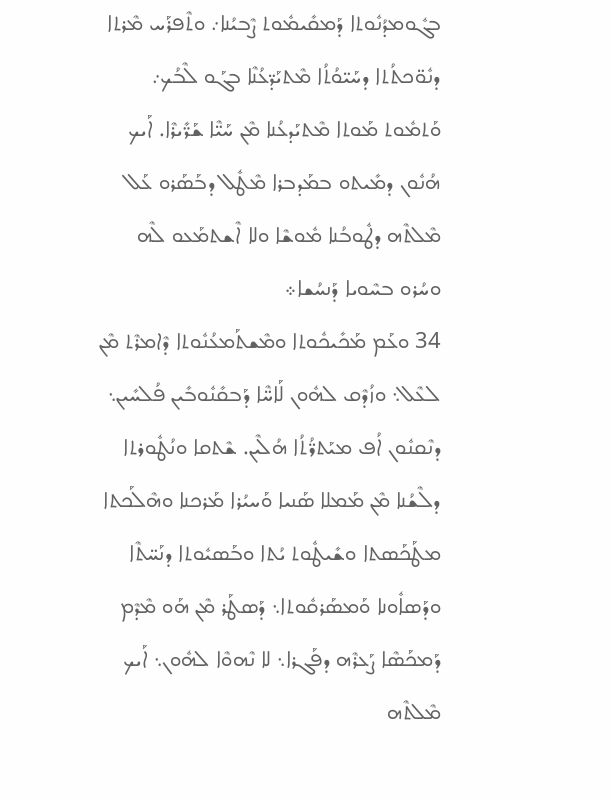ܒܓܽܘܡܕܳܢܽܘܬܐ ܕܰܡܩܺܝܡܽܘܬ ܨܶܒܝܳܢܐ܇ ܘܬܶܦܪܰܚ ܡܶܪܬܐ ܕܢܽܘ̈ܟܬܳܬܐ ܕܚܰܝ̈ܘܳܬܳܐ ܡܶܬܝܰܕ̈ܥܳܢܶܐ ܒܓܰܘ ܠܶܒܳܟ܇ ܘܰܬܡܽܘܬ ܡܰܘܬܐ ܡܶܬܝܰܕܥܳܢܐ ܡܶܢ ܚܰܝ̈ܶܐ ܫܰܪ̈ܺܝܪܶܐ. ܐܰܝܟ ܗܳܢܽܘܢ ܕܡܺܝܬܘ ܒܡܰܕܒܪܐ ܡܶܛܽܠ ܕܒܰܣܰܪܘ ܥܰܠ ܡܶܠܬܶܗ ܕܛܽܘܒܳܢܐ ܡܽܘܫܶܐ ܘܠܐ ܐܶܫܬܡܰܥܘ ܠܶܗ ܘܚܳܪܘ ܒܚܶܘܝܐ ܕܰܢܚܳܫܐ܀
34 ܘܥܰܡ ܡܰܟܺܝܟܽܘܬܐ ܘܡܶܫܬܰܡܥܳܢܽܘܬܐ ܕܶܐܡܪܶܬ ܡܶܢ ܠܥܶܠ܆ ܘܙܳܕܶܩ ܠܗܽܘܢ ܠܰܐܚ̈ܶܐ ܕܰܒܩܺܢܽܘܒܺܝܢ ܦܳܠܚܺܝܢ܆ ܕܢܶܩܢܽܘܢ ܐܳܦ ܡܝܰܬܪ̈ܳܬܳܐ ܗܳܠܶܝܢ. ܫܶܬܩܐ ܘܢܳܛܽܘܪܬܐ ܕܠܶܫܳܢܐ ܡܶܢ ܡܰܡܠܐ ܣܰܢܝܐ ܘܰܚܝܳܪܐ ܡܰܪܟܢܐ ܘܗܶܠܰܟܬܐ ܡܛܰܟܰܣܬܐ ܘܫܺܝܛܽܘܬ ܝܳܬܐ ܘܒܰܣܝܽܘܬܐ ܕܢܰܚ̈ܬܶܐ ܘܕܰܣܐܽܘܢܐ ܘܰܡܣܰܪܩܽܘܬܐ܆ ܕܰܣܛܰܪ ܡܶܢ ܗܰܘ ܡܶܕܶܡ ܕܰܡܟܰܣܶܐ ܨܰܥܪܶܗ ܕܦܰܓܪܐ܆ ܠܐ ܢܶܗܘܶܐ ܠܗܽܘܢ܆ ܐܰܝܟ ܡܶܠܬܶܗ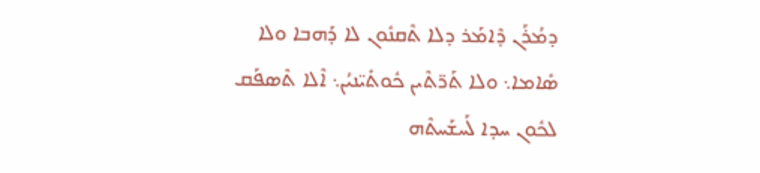ܕܡܳܪܰܢ ܕܶܐܡܰܪ ܕܠܐ ܬܶܩܢܽܘܢ ܠܐ ܕܰܗܒܐ ܘܠܐ ܣܺܐܡܐ܆ ܘܠܐ ܬܰܪ̈ܬܶܝܢ ܟܽܘܬܺܝ̈ܢܝܳܢ܆ ܐܶܠܐ ܬܶܣܦܰܩ ܠܟܽܘܢ ܚܕܐ ܠܰܚܫܰܚܬܶܗ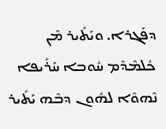ܕܦܰܓܪܐ. ܘܝܰܬܺܝܪ ܡܶܢ ܟܽܠܡܶܕܶܡ ܚܽܘܒܐ ܚܰܪܺܝܦܐ ܢܶܗܘܶܐ ܠܗܽܘܢ ܕܒܶܗ ܝܰܬܺܝܪ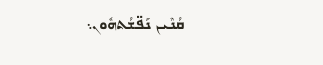ܩܳܢܶܝܢ ܢܰܦ̈ܫܳܬܗܽܘܢ܆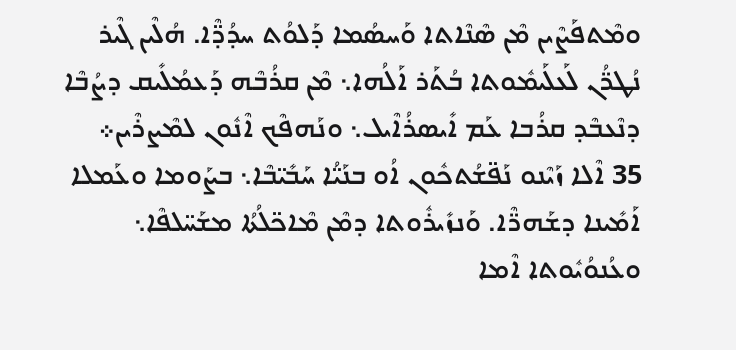ܘܡܶܬܦܰܨܶܝܢ ܡܶܢ ܣܶܢܶܐܬܐ ܘܰܚܣܳܡܐ ܕܰܠܘܳܬ ܚܕܳܕ̈ܶܐ. ܗܳܠܶܝܢ ܓܶܝܪ ܢܳܛܪ̈ܳܢ ܠܰܥܠܰܝܡܽܘܬܐ ܒܳܬܰܪ ܐܰܠܳܗܐ܆ ܡܶܢ ܩܪܳܒܶܗ ܕܰܥܡܳܠܺܝܩ ܕܨܳܒܶܐ ܕܢܶܥܒܶܕ ܩܪܳܒܐ ܥܰܡ ܐܺܝܣܪܳܐܶܝܠ܆ ܘܢܰܗܦܶܟ ܐܶܢܽܘܢ ܠܡܶܨܪܶܝܢ܀
35 ܐܶܠܐ ܙܰܝܶܢܘ ܢܰܦ̈ܫܳܬܟܽܘܢ ܐܳܘ ܒܢܰܝ̈ܳܐ ܚܰܒܺܝ̈ܒܶܐ܆ ܒܨܰܘܡܐ ܘܥܰܡܠܐ ܐܰܡܺܝܢܐ ܕܫܰܗܪ̈ܶܐ. ܘܰܢܙܺܝܪܽܘܬܐ ܕܡܶܢ ܡܶܐܟ̈ܠܳܬܳܐ ܡܫܰܚ̈ܠܦܶܐ܆ ܘܥܳܢܘܳܝܽܘܬܐ ܐܶܡܐ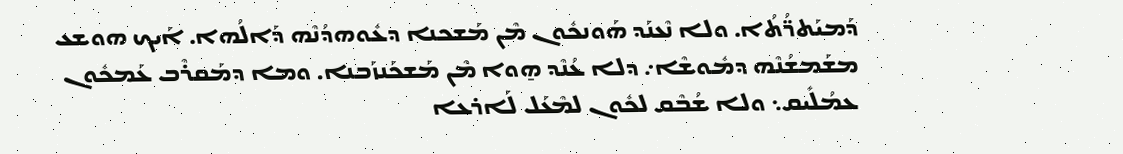ܕܰܡܝܰܬܪ̈ܳܬܳܐ. ܘܠܐ ܢܶܥܢܰܕ ܗܰܘܢܟܽܘܢ ܡܶܢ ܡܰܫܟܢܐ ܕܥܽܘܗܕܳܢܶܗ ܕܰܐܠܳܗܐ. ܐܰܝܟ ܗܘܫܥ ܡܫܰܡܫܳܢܶܗ ܕܡܽܘܫܶܐ܇ ܕܠܐ ܥܳܢܶܕ ܗ̱ܘܐ ܡܶܢ ܡܰܫܟܰܢܙܰܒܢܐ. ܘܡܐ ܕܡܰܩܪܶܒ ܥܰܡܟܽܘܢ ܥܡܳܠܺܝܩ܆ ܘܠܐ ܫܳܒܶܩ ܠܟܽܘܢ ܠܡܶܥܰܠ ܠܰܐܪܥܐ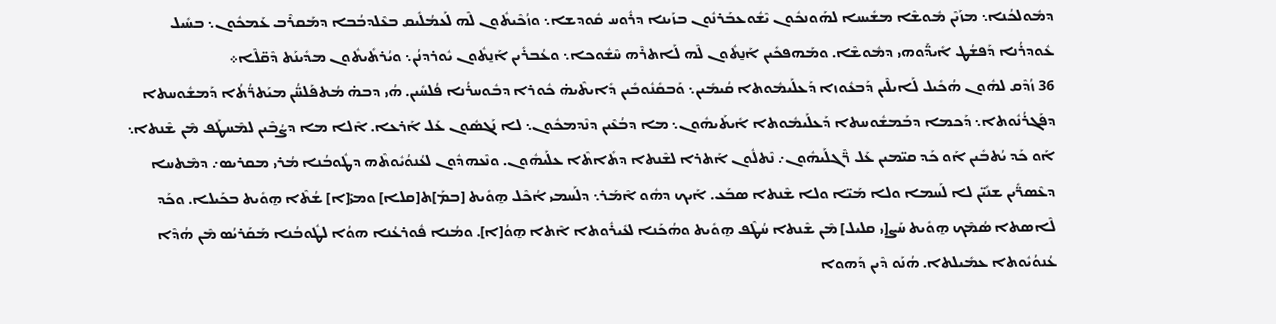ܕܡܽܘܠܟܳܢܐ܆ ܡܙܰܝܶܢ ܡܽܘܫܶܐ ܡܫܺܝܚܐ ܠܗܰܘܢܟܽܘܢ ܝܶܫܽܘܥܒܰܪܢܽܘܢ ܒܙܰܝܢܐ ܕܪܽܘܚ ܩܽܘܕܫܐ܆ ܘܙܳܟܶܝܬܽܘܢ ܠܶܗ ܠܰܥܡܳܠܺܝܩ ܒܥܶܠܕܒܳܒܐ ܕܡܰܩܪܶܒ ܥܰܡܟܽܘܢ܆ ܒܚܺܝܠ ܥܽܘܕܪܳܢܐ ܕܰܦܫܳܛ ܐܺܝܕ̈ܰܘܗܝ ܕܡܽܘܫܶܐ. ܘܡܰܗܦܟܺܝܢ ܐܰܢ̱ܬܽܘܢ ܠܶܗ ܠܰܐܬܪܶܗ ܚܶܫܽܘܟܐ܆ ܘܥܳܒܪܺܝܢ ܐܰܢ̱ܬܽܘܢ ܝܽܘܪܕܢܳܢ܆ ܘܝܳܪܬܺܝܬܽܘܢ ܡܕܺܝܢܰܬ ܕܶܩ̈ܠܶܐ܀
36 ܙܳܕܶܩ ܠܗܽܘܢ ܗܳܟܺܝܠ ܠܰܐܝܠܶܝܢ ܕܰܒܥܽܘܙܐ ܕܰܥܠܰܝܡܽܘܬܐ ܩܳܝܡܺܝܢ܆ ܘܰܒܩܺܢܽܘܒܺܝܢ ܕܺܐܝܬܶܝܗ̇ ܟܽܘܪܐ ܕܒܽܘܚܪܳܢܐ ܦܳܠܚܺܝܢ. ܗܳܝ ܕܒܗ̇ ܡܳܬܦܰܠܚ̈ܳܢ ܡܝܰܬܪ̈ܳܬܳܐ ܕܰܡܫܽܘܚܬܐ ܕܦܰܓܪܳܢܽܘܬܐ܆ ܕܰܟܡܐ ܕܒܰܡܫܽܘܚܬܐ ܕܰܥܠܰܝܡܽܘܬܐ ܐܺܝܬܰܝܗܽܘܢ܆ ܡܐ ܕܒܳܥܶܝܢ ܕܢܶܕܡܟܽܘܢ܆ ܠܐ ܢܰܓܣܽܘܢ ܥܰܠ ܐܰܪܥܐ. ܐܶܠܐ ܡܐ ܕܨܳܒܶܝܢ ܠܡܶܚܛܰܦ ܡܶܢ ܫܶܢܬܐ܆ ܐܰܘ ܟܰܕ ܝܳܬܒܺܝܢ ܐܰܘ ܟܰܕ ܩܝ̈ܡܝܢ ܥܰܠ ܪ̈ܶܓܠܰܝܗܽܘܢ܇ ܢܶܬܠܽܘܢ ܐܰܬܪܐ ܠܫܶܢܬܐ ܕܬܺܐܬܶܐ ܥܠܰܝܗܽܘܢ. ܘܢܶܥܗܕܽܘܢ ܠܥܳܢܘܳܝܽܘܬܶܗ ܕܛܽܘܒܳܢܐ ܡܳܪܝ ܡܩܪܝܣ܇ ܕܡܶܬܚܐ ܕܥܶܣܪ̈ܺܝܢ ܫܢܺܝ̈ܢ ܠܐ ܠܰܚܡܐ ܘܠܐ ܡܰܝ̈ܐ ܘܠܐ ܫܶܢܬܐ ܣܒܰܥ. ܐܰܝܟ ܕܗܽܘ ܐܶܡܰܪ܆ ܕܠܰܚܡܝ ܐܳܟܶܠ ܗ̱ܘܺܝܬ [ܒܡܰ]ܬ[ܩܠܐ] ܘܡܝ̈[ܐ] ܫܳܬܶܐ ܗ̱ܘܺܝܬ ܒܟܰܝܠܐ. ܘܟܰܕ ܠܶܐܣܬܐ ܣܳܡܶܟ ܗ̱ܘܺܝܬ ܚܰܨ[ܝ ܩܠܝܠ] ܡܶܢ ܫܶܢܬܐ ܚܳܛܶܦ ܗ̱ܘܺܝܬ ܘܗܳܟܰܢܐ ܠܥܺܝܪܽܘܬܐ ܐܶܬܐ ܗ̱ܘܳ[ܐ]. ܘܡܳܢܐ ܦܽܘܪܥܳܢܐ ܗܘܳܐ ܠܛܽܘܒܳܢܐ ܡܰܩܰܪܝܳܣ ܡܶܢ ܗܳܕܶܐ ܥܳܢܘܳܝܽܘܬܐ ܥܡܺܝܠܬܐ. ܗܳܢܰܘ ܕܶܝܢ ܕܰܗܘܐ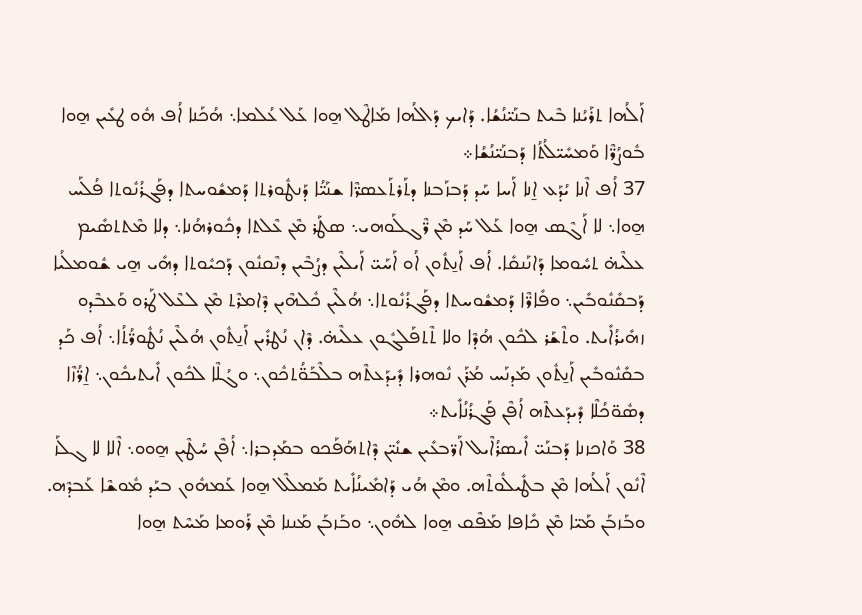ܐܰܠܳܗܐ ܬܪܰܝܳܢܐ ܒܶܝܬ ܒܢܰܝ̈ܢܳܫܳܐ. ܕܰܐܝܟ ܕܰܐܠܳܗܐ ܡܰܐܛܶܠ ܗ̱ܘܐ ܥܰܠ ܥܳܠܡܐ܆ ܗܳܟܰܢܐ ܐܳܦ ܗܽܘ ܛܥܺܝܢ ܗ̱ܘܐ ܒܽܘܨܳܪ̈ܶܐ ܘܰܡܚܺܝ̈ܠܳܬܳܐ ܕܰܒܢܰܝ̈ܢܳܫܳܐ܀
37 ܐܳܦ ܐܶܢܐ ܝܳܕܰܥ ܐ̱ܢܐ ܐܰܚܐ ܚܰܕ ܕܰܒܙܰܒܢܐ ܕܬܰܪܬܰܥܣܪ̈ܶܐ ܫܢܰܝ̈ܳܐ ܕܰܢܛܽܘܪܬܐ ܕܰܡܫܽܘܚܬܐ ܕܦܰܓܪܳܢܽܘܬܐ ܦܳܠܰܚ ܗ̱ܘܐ܆ ܠܐ ܐܰܓܶܣ ܗ̱ܘܐ ܥܰܠ ܚܰܕ ܡܶܢ ܪ̈ܶܓܠܰܘܗܝ܆ ܣܛܰܪ ܡܶܢ ܥܶܠܬܐ ܕܟܽܘܪܗܳܢܐ܆ ܕܠܐ ܡܶܬܬܣܺܝܡ ܥܠܶܝܗ̇ ܬܚܽܘܡܐ ܕܰܐܢܰܢܩܺܐ. ܐܳܦ ܐܰܢ̱ܬܽܘܢ ܐܳܘ ܐܰܚܰܝ̈ ܐܰܝܠܶܝܢ ܕܨܳܒܶܝܢ ܕܢܶܩܢܽܘܢ ܕܰܟܝܽܘܬܐ ܕܗܺܝ ܗ̱ܝ ܫܽܘܡܠܳܝܐ ܕܰܒܩܺܢܽܘܒܺܝܢ܆ ܘܦܺܐܪ̈ܶܐ ܕܰܡܫܽܘܚܬܐ ܕܦܰܓܪܳܢܽܘܬܐ܆ ܗܳܠܶܝܢ ܟܽܠܗܶܝܢ ܕܶܐܡܪܶܬ ܡܶܢ ܠܥܶܠ ܛܰܪܘ ܘܰܥܒܶܕܘ ܙܗܺܝܪܳܐܺܝܬ. ܘܬܶܫܰܪ ܠܟܽܘܢ ܗܳܕܶܐ ܘܠܐ ܬܶܬܦܰܠܓܽܘܢ ܥܠܶܝܗ̇. ܕܶܐܢ ܢܳܛܪܺܝܢ ܐܰܢ̱ܬܽܘܢ ܗܳܠܶܝܢ ܢܳܛܽܘܪ̈ܳܬܳܐ܆ ܐܳܦ ܟܰܕ ܒܩܺܢܽܘܒܺܝܢ ܐܰܢ̱ܬܽܘܢ ܡܰܕܢܰܚ ܡܳܪܰܢ ܢܽܘܗܪܐ ܕܺܝܕܰܥܬܶܗ ܒܠܶܒܰܘ̈ܳܬܟܽܘܢ܆ ܘܓܳܠܶܐ ܠܟܽܘܢ ܐܺܝܬܝܟܽܘܢ܆ ܐ̱ܪ̈ܳܙܶܐ ܕܣܽܘ̈ܟܳܠܶܐ ܕܺܝܕܰܥܬܶܗ ܐܳܦܶܢ ܦܰܓܪܳܢܳܐܺܝܬ܀
38 ܘܰܐܟܙܢܐ ܕܰܒܢܰܝ̈ ܐܺܝܣܪܳܐܶܝܠ ܐܰܪ̈ܒܥܺܝܢ ܫܢܺܝ̈ܢ ܕܶܐܬܗܰܦܰܟܘ ܒܡܰܕܒܪܐ܆ ܐܳܦܶܢ ܚܳܛܶܝܢ ܗ̱ܘܘ܆ ܐܶܠܐ ܠܐ ܓܠܰܙ ܐܶܢܽܘܢ ܐܰܠܳܗܐ ܡܶܢ ܒܛܺܝܠܽܘܬܶܗ. ܘܡܶܢ ܗܳܝ ܕܰܐܡܺܝܢܳܐܺܝܬ ܡܰܡܠܶܠ ܗ̱ܘܐ ܥܰܡܗܽܘܢ ܒܝܰܕ ܡܽܘܫܶܐ ܥܰܒܕܶܗ. ܘܒܰܙܒܰܢ ܡܰܝ̈ܐ ܡܶܢ ܟܺܐܦܐ ܡܰܦܶܩ ܗ̱ܘܐ ܠܗܽܘܢ܆ ܘܒܰܙܒܰܢ ܡܰܢܢܐ ܡܶܢ ܪܰܘܡܐ ܡܰܚܶܬ ܗ̱ܘܐ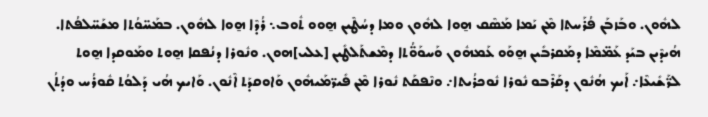ܠܗܽܘܢ. ܘܒܰܙܒܰܢ ܦܳܪܰܚܬܐ ܡܶܢ ܝܰܡܐ ܡܰܣܶܩ ܗ̱ܘܐ ܠܗܽܘܢ ܘܡܐ ܕܚܳܛܶܝܢ ܗ̱ܘܘ ܬܽܘܒ܆ ܪܳܕܶܐ ܗ̱ܘܐ ܠܗܽܘܢ. ܒܡܰܚ̈ܘܳܬܐ ܡܫܰܚ̈ܠܦܳܬܐ. ܗܳܝܕܶܝܢ ܒܝܰܕ ܥܰܡ̈ܡܶܐ ܕܡܰܩܪܒܺܝܢ ܗ̱ܘܰܘ ܥܰܡܗܽܘܢ ܘܰܚܘܰܘ̈ܳܬܐ ܕܡܶܫܬܰܠܛܺܝܢ [ܥܠܝ]ܗܘܢ. ܘܢܽܘܪܐ ܕܢܳܦܩܐ ܗ̱ܘܬ ܘܡܰܘܩܕܐ ܗ̱ܘܬ ܠܪ̈ܰܫܺܝܥܶܐ܇ ܐܰܝܟ ܗܳܢܽܘܢ ܕܩܰܪܶܒܘ ܢܽܘܪܐ ܢܽܘܟܪܳܝܬܐ܇ ܘܢܶܦܩܰܬ ܢܽܘܪܐ ܡܶܢ ܦܺܝܪ̈ܡܰܝܗܽܘܢ ܘܰܐܘܩܕܰܬ ܐܶܢܽܘܢ. ܘܰܐܝܟ ܗܳܝ ܕܰܠܘܳܬ ܩܽܘܪܳܚ ܘܕܳܬܳܢ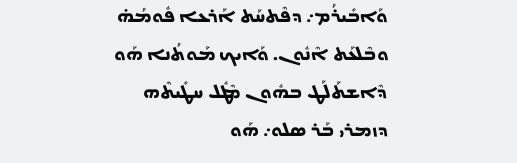ܘܰܐܒܺܝܪܳܡ܇ ܕܦܶܬܚܰܬ ܐܰܪܥܐ ܦܽܘܡܳܗ̇ ܘܒܶܠܥܰܬ ܐܶܢܽܘܢ. ܘܰܐܝܟ ܡܰܘܬܳܢܐ ܗܰܘ ܕܶܐܫܬܰܠܰܛ ܒܗܽܘܢ ܡܶܛܽܠ ܚܛܺܝܬܶܗ ܕܙܡܪܝ ܒܰܪ ܣܠܘ܇ ܗܰܘ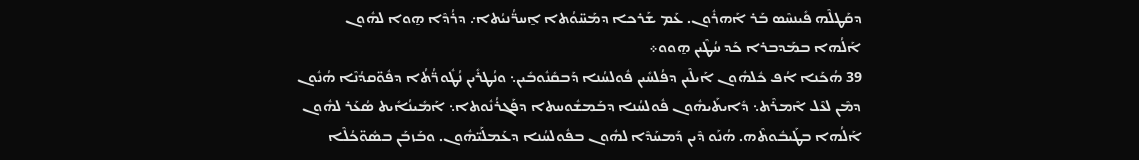ܕܩܰܛܠܶܗ ܦܺܝܢܚܶܣ ܒܰܪ ܐܰܗܪܽܘܢ. ܥܰܡ ܫܰܪܟܐ ܕܡܰܚ̈ܘܳܬܐ ܐ̱ܚܪ̈ܳܢܝܳܬܐ܇ ܕܪܳܕܶܐ ܗ̱ܘܐ ܠܗܽܘܢ ܐܰܠܳܗܐ ܒܡܰܕܒܪܐ ܟܰܕ ܚܳܛܶܝܢ ܗ̱ܘܘ܀
39 ܗܳܟܰܢܐ ܐܳܦ ܟܽܠܗܽܘܢ ܐܰܝܠܶܝܢ ܕܦܳܠܚܺܝܢ ܦܽܘܠܚܳܢܐ ܕܰܒܩܺܢܽܘܒܺܝܢ܆ ܘܢܳܛܪܺܝܢ ܢܳܛܽܘܪ̈ܳܬܳܐ ܕܦܽܘ̈ܩܕܳܢܶܐ ܗܳܢܽܘܢ ܕܡܶܢ ܠܥܶܠ ܐܶܡܪܶܬ܆ ܕܺܐܝܬܰܝܗܽܘܢ ܦܽܘܠܚܳܢܐ ܕܒܰܡܫܽܘܚܬܐ ܕܦܰܓܪܳܢܽܘܬܐ܆ ܐܰܡܺܝܢܳܐܺܝܬ ܣܳܥܰܪ ܠܗܽܘܢ ܐܰܠܳܗܐ ܒܛܰܝܒܽܘܬܶܗ. ܗܳܢܰܘ ܕܶܝܢ ܕܰܡܚܰܕܶܐ ܠܗܽܘܢ ܒܦܽܘܠܚܳܢܐ ܕܥܰܡܠܰܝ̈ܗܽܘܢ. ܘܒܰܙܒܰܢ ܒܣܽܘ̈ܟܳܠܶܐ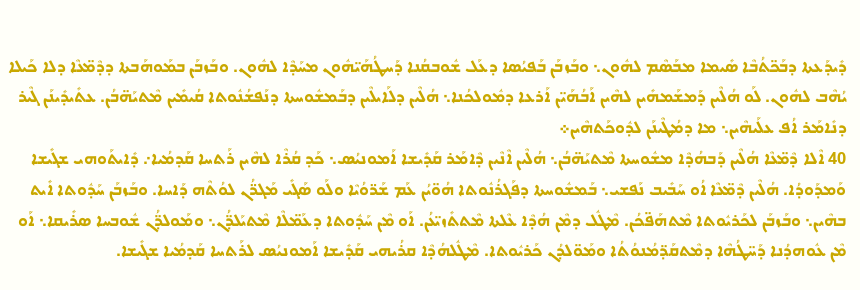ܕܺܝܕܰܥܬܐ ܕܒܰܟ̈ܬܳܒܶܐ ܣܺܝܡܐ ܡܒܰܣܶܡ ܠܗܽܘܢ܆ ܘܒܰܙܒܰܢ ܒܰܦܝܳܣܐ ܕܥܰܠ ܫܽܘܒܩܳܢܐ ܕܰܚܛܳܗܰܝ̈ܗܽܘܢ ܡܚܰܕܶܐ ܠܗܽܘܢ. ܘܒܰܙܒܰܢ ܒܡܰܘܗܰܒܬܐ ܕܕܶܡ̈ܥܶܐ ܕܠܐ ܟܰܝܠܐ ܝܳܗܶܒ ܠܗܽܘܢ. ܠܰܘ ܗܳܠܶܝܢ ܕܰܡܫܰܡܗܺܝܢ ܠܗܶܝܢ ܐܰܒܳܗܰܝ̈ܢ ܐܰܪܥܐ ܕܡܽܘܠܟܳܢܐ܆ ܗܳܠܶܝܢ ܕܠܰܐܝܠܶܝܢ ܕܒܰܡܫܽܘܚܬܐ ܕܢܰܦܫܳܢܽܘܬܐ ܩܳܝܡܺܝܢ ܡܶܬܝܰܗ̈ܒܳܢ. ܥܬܺܝܕܺܝܢܰܢ ܓܶܝܪ ܕܢܺܐܡܰܪ ܐܳܦ ܥܠܰܝܗܶܝܢ܆ ܡܐ ܕܡܳܛܶܝܢܰܢ ܠܕܽܘܟܰܬܗܶܝܢ܀
40 ܐܶܠܐ ܕܶܡ̈ܥܶܐ ܗܳܠܶܝܢ ܕܰܒܗܳܕܶܐ ܡܫܽܘܚܬܐ ܡܶܬܝܰܗ̈ܒܳܢ܆ ܗܳܠܶܝܢ ܐܶܢܶܝܢ ܕܶܐܡܰܪ ܩܰܕܺܝܫܐ ܐܰܡܘܢܝܳܣ܆ ܟܰܕ ܩܳܪܶܐ ܠܗܶܝܢ ܪܰܬܚܐ ܩܰܕܡܳܝܐ܇ ܕܺܐܝܬܰܘܗܝ ܫܓܺܝܫܐ ܘܰܡܕܰܘܕܳܐ. ܗܳܠܶܝܢ ܕܶܡ̈ܥܶܐ ܐܳܘ ܚܰܒܺܝܒ ܢܰܦܫܝ܆ ܒܰܡܫܽܘܚܬܐ ܕܦܰܓܪܳܢܽܘܬܐ ܗܳܘ̈ܝܳܢ ܥܰܡ ܫܰܪ̈ܘܳܝܶܐ ܘܠܰܘ ܣܰܓܺܝ ܡܰܓܪ̈ܳܢ ܠܘܳܬܶܗ ܕܰܐܚܐ. ܘܒܰܙܒܰܢ ܚܰܕܽܘܬܐ ܐܺܝܬ ܒܗܶܝܢ܆ ܘܒܰܙܒܰܢ ܠܟܰܪܝܽܘܬܐ ܡܶܬܗܰܦ̈ܟܳܢ. ܡܶܛܽܠ ܕܡܶܢ ܗܳܕܶܐ ܥܶܠܬܐ ܡܶܬܬܺܙܝ̈ܥܳܢ. ܐܰܘ ܡܶܢ ܚܰܕܽܘܬܐ ܕܥܰܡ̈ܠܶܐ ܡܶܬܝܰܠܕ̈ܳܢ܆ ܘܡܰܘܠܕ̈ܳܢ ܫܽܘܒܚܐ ܣܪܺܝܩܐ܆ ܐܰܘ ܡܶܢ ܥܽܘܗܕܳܢܐ ܕܰܚ̈ܛܳܗܶܐ ܕܡܶܬܩܰܕ̈ܡܳܢܘܳܬܳܐ ܘܡܰܘ̈ܠܕܳܢ ܟܰܪܝܽܘܬܐ. ܡܶܛܽܠܗܳܕܶܐ ܩܪܳܝܗܝ ܩܰܕܺܝܫܐ ܐܰܡܘܢܝܳܣ ܠܪܰܬܚܐ ܩܰܕܡܳܝܐ ܫܓܺܝܫܐ.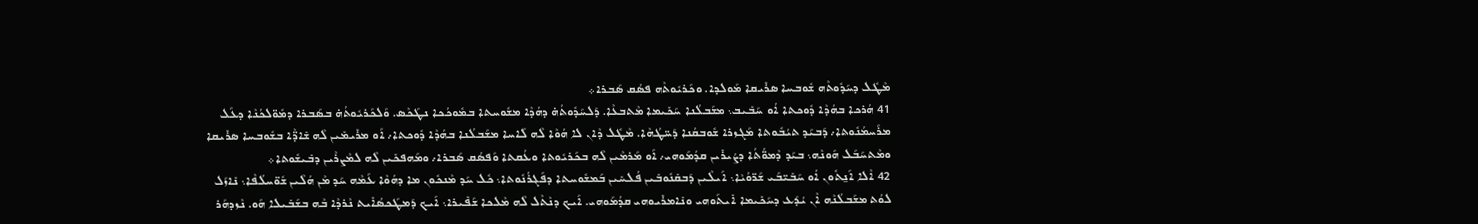ܡܶܛܽܠ ܕܚܰܕܽܘܬܶܗ ܫܽܘܒܚܐ ܣܪܺܝܩܐ ܡܰܘܠܕܐ. ܘܟܰܪܝܽܘܬܶܗ ܦܣܳܩ ܣܰܒܪܐ܀
41 ܗܳܪܟܐ ܒܗܳܕܶܐ ܕܽܘܟܬܐ ܐܳܘ ܚܰܒܺܝܒ܆ ܡܫܰܒܠܳܢܐ ܚܰܟܺܝܡܐ ܡܶܬܒܥܶܐ. ܕܰܠܚܰܕܽܘܬܳܗ̇ ܕܗܳܕܶܐ ܡܫܽܘܚܬܐ ܒܡܽܘܟܳܟܐ ܢܛܰܟܶܣ. ܘܰܠܟܰܪܝܽܘܬܳܗ̇ ܒܣܰܒܪܐ ܕܡܽܘ̈ܠܟܳܢܶܐ ܕܥܰܠ ܡܪܰܚܡܳܢܽܘܬܐ܇ ܕܰܒܝܰܕ ܬܝܳܒܽܘܬܐ ܡܰܓܙܪܐ ܫܽܘܒܩܳܢܐ ܕܰܚ̈ܛܳܗܶܐ. ܡܶܛܽܠ ܕܶܐܢ ܠܐ ܗܳܘܶܐ ܠܶܗ ܠܰܐܚܐ ܡܫܰܒܠܳܢܐ ܒܗܳܕܶܐ ܕܽܘܟܬܐ܇ ܐܰܘ ܡܪܺܝܡܺܝܢ ܠܶܗ ܫܺܐܕ̈ܶܐ ܒܫܽܘܒܚܐ ܣܪܺܝܩܐ ܘܡܶܬܚܰܒܰܠ ܗܰܘܢܶܗ܆ ܒܝܰܕ ܕܶܡܘ̈ܳܬܳܐ ܕܨܳܝܪܺܝܢ ܩܕܳܡܰܘܗܝ܇ ܐܰܘ ܡܰܪܡܶܝܢ ܠܶܗ ܒܟܰܪܝܽܘܬܐ ܘܥܳܩܬܐ ܘܰܦܣܳܩ ܣܰܒܪܐ܇ ܘܡܰܗܦܟܺܝܢ ܠܶܗ ܠܡܶܨܪܶܝܢ ܕܒܺܝܫܽܘܬܐ܀
42 ܐܶܠܐ ܐܰܢ̱ܬܽܘܢ ܐܳܘ ܚܰܒܺܝ̈ܒܰܝ ܫܰܪ̈ܘܳܝܶܐ܆ ܐܰܝܠܶܝܢ ܕܰܒܩܺܢܽܘܒܺܝܢ ܦܳܠܚܺܝܢ ܒܰܡܫܽܘܚܬܐ ܕܦܰܓܪܳܢܽܘܬܐ܆ ܟܽܠ ܚܰܕ ܡܶܢܟܽܘܢ ܡܐ ܕܗܳܘܶܐ ܥܰܡܶܗ ܚܰܕ ܡܶܢ ܗܳܠܶܝܢ ܫܽܘ̈ܚܠܳܦܶܐ܆ ܢܺܐܙܰܠ ܠܘܳܬ ܡܫܰܒܠܳܢܶܗ ܐܶܢ ܝܳܕܰܥ ܕܚܰܟܺܝܡܐ ܐܺܝܬܰܘܗܝ ܘܢܺܐܡܪܺܝܘܗܝ ܩܕܳܡܰܘܗܝ. ܐܰܝܟ ܕܢܶܬܶܠ ܠܶܗ ܡܶܠܟܐ ܫܰܦܺܝܪܐ܆ ܐܰܝܟ ܕܰܡܛܰܟܣܳܐܺܝܬ ܢܶܪܕܶܐ ܒܶܗ ܒܫܰܒܺܝܠܐ ܗܰܘ. ܢܶܙܕܗܰܪ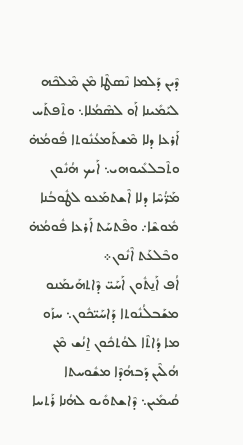ܕܶܝܢ ܕܰܠܡܐ ܢܶܣܛܶܐ ܡܶܢ ܡܶܠܟܶܗ ܠܝܰܡܺܝܢܐ ܐܰܘ ܠܣܶܡܳܠܐ܆ ܘܬܶܦܬܰܚ ܐܰܪܥܐ ܕܠܐ ܡܶܫܬܰܡܥܳܢܽܘܬܐ ܦܽܘܡܳܗ̇ ܘܬܶܒܠܥܺܝܘܗܝ܆ ܐܰܝܟ ܗܳܢܽܘܢ ܡܰܪ̈ܳܚܶܐ ܕܠܐ ܐܶܫܬܡܰܥܘ ܠܛܽܘܒܳܢܐ ܡܽܘܫܶܐ܇ ܘܦܶܬܚܰܬ ܐܰܪܥܐ ܦܽܘܡܳܗ̇ ܘܒܶܠܥܰܬ ܐܶܢܽܘܢ܀
ܐܳܦ ܐܰܢ̱ܬܽܘܢ ܐܰܚܰܝ̈ ܕܶܐܬܗܰܝܡܰܢܘ ܡܫܰܒܠܳܢܽܘܬܐ ܕܰܐܚܰܝ̈ܟܽܘܢ܆ ܚܙܰܘ ܡܐ ܕܳܐܬܶܐ ܠܘܳܬܟܽܘܢ ܐ̱ܢܳܫ ܡܶܢ ܗܳܠܶܝܢ ܕܰܒܗܳܕܶܐ ܡܫܽܘܚܬܐ ܩܳܝܡܺܝܢ܆ ܕܶܐܫܬܘܺܝܘ ܠܗܳܢܐ ܪܰܬܚܐ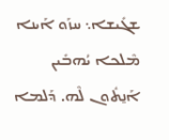ܫܓܺܝܫܐ܆ ܚܙܰܘ ܐܰܝܢܐ ܡܶܠܟܐ ܝܳܗܒܺܝܢ ܐܰܢ̱ܬܽܘܢ ܠܶܗ. ܕܰܠܡܐ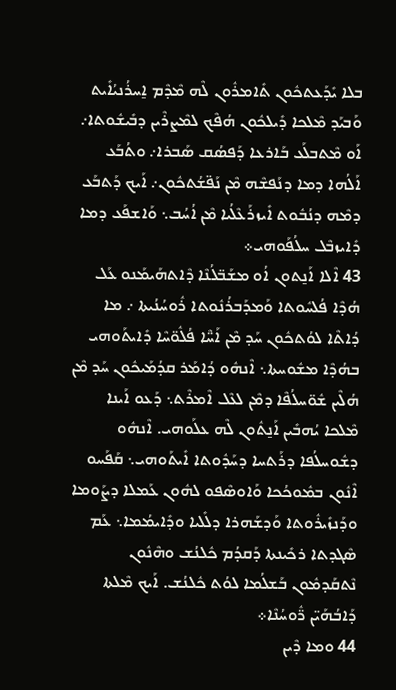ܒܠܐ ܝܺܕܰܥܬܟܽܘܢ ܬܺܐܡܪܽܘܢ ܠܶܗ ܡܶܕܶܡ ܐ̱ܚܪܳܢܝܳܐܺܝܬ ܘܰܒܝܰܕ ܡܶܠܟܐ ܕܺܝܠܟܽܘܢ ܗܳܦܶܟ ܠܡܶܨܪܶܝܢ ܕܒܺܝܫܽܘܬܐ܇ ܐܰܘ ܡܶܬܒܠܰܥ ܒܰܐܪܥܐ ܕܰܦܣܳܩ ܣܰܒܪܐ܇ ܘܬܳܒܰܥ ܐܰܠܳܗܐ ܕܡܐ ܕܢܰܦܫܶܗ ܡܶܢ ܢܰܦ̈ܫܳܬܟܽܘܢ܇ ܐܰܝܟ ܕܰܬܒܰܥ ܕܡܶܗ ܕܢܳܒܽܘܬ ܐܺܝܙܪܰܥܶܠܳܝܐ ܡܶܢ ܐܳܚܳܒ܆ ܘܰܐܫܦܰܥ ܕܡܐ ܕܺܐܝܙܒܶܠ ܚܠܳܦܰܘܗܝ܀
43 ܐܶܠܐ ܐܰܢ̱ܬܘܢ ܐܳܘ ܡܫܰܒ̈ܠܳܢܶܐ ܕܶܐܬܗܰܝܡܰܢܘ ܥܰܠ ܗܳܕܶܐ ܦܳܠܚܽܘܬܐ ܘܰܡܕܰܒܪܳܢܽܘܬܐ ܪܽܘܚܳܢܳܝܬܐ ܇ ܡܐ ܕܳܐܬܶܐ ܠܘܳܬܟܽܘܢ ܚܰܕ ܡܶܢ ܐܰܚ̈ܶܐ ܦܳܠܽܘ̈ܚܶܐ ܕܺܐܝܬܰܘܗܝ ܒܗܳܕܶܐ ܡܫܽܘܚܬܐ܆ ܐܶܢܗܽܘ ܕܳܐܡܰܪ ܩܕܳܡܰܝܟܽܘܢ ܚܰܕ ܡܶܢ ܗܳܠܶܝܢ ܫܽܘ̈ܚܠܳܦܶܐ ܕܡܶܢ ܠܥܶܠ ܐܶܡܪܶܬ܆ ܕܰܥܘ ܐܰܝܢܐ ܡܶܠܟܐ ܝܳܗܒܺܝܢ ܐܰܢ̱ܬܽܘܢ ܠܶܗ ܥܠܰܘܗܝ. ܐܶܢܗܽܘ ܕܫܽܘܚܠܳܦܐ ܕܪܰܬܚܐ ܕܚܰܕܽܘܬܐ ܐܺܝܬܰܘܗܝ܆ ܩܰܦܰܚܘ ܐܶܢܽܘܢ ܒܡܽܘܟܳܟܐ ܘܰܐܘܣܶܦܘ ܠܗܽܘܢ ܥܰܡܠܐ ܕܨܰܘܡܐ ܘܕܰܢܙܺܝܪܽܘܬܐ ܘܰܕܫܰܗܪܐ ܕܠܺܠܝܐ ܘܕܺܐܝܡܳܡܐ܆ ܥܰܡ ܣܶܓܕܬܐ ܪܟܺܝܢܬܐ ܕܰܩܕܳܡ ܟܽܠܢܳܫ ܘܗܶܢܽܘܢ ܢܶܬܩܰܕܡܽܘܢ ܒܰܫܠܳܡܐ ܠܘܳܬ ܟܽܠܢܳܫ. ܐܰܝܟ ܡܶܠܬܐ ܕܰܐܒܳܗܰܝ̈ܢ ܪ̈ܽܘܚܳܢܶܐ܀
44 ܘܡܐ ܕܶܝܢ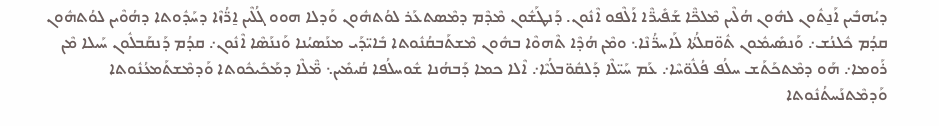ܕܝܳܗܒܺܝܢ ܐܰܢ̱ܬܽܘܢ ܠܗܽܘܢ ܗܳܠܶܝܢ ܡܶܠܟ̈ܶܐ ܫܰܦܺܝܪ̈ܶܐ ܐܰܠܶܦܘ ܐܶܢܽܘܢ. ܕܰܢܛܰܫܽܘܢ ܡܶܕܶܡ ܕܡܶܣܬܥܰܪ ܠܘܳܬܗܽܘܢ ܘܰܕܠܐ ܗܘܘ ܓܳܠܶܝܢ ܐ̱ܪ̈ܳܙܶܐ ܕܚܰܕܽܘܬܐ ܕܗܳܘܶܝܢ ܠܘܳܬܗܽܘܢ ܩܕܳܡ ܟܽܠܢܳܫ܇ ܘܰܢܣܺܝܡܽܘܢ ܬܽܘ̈ܩܠܳܬܳܐ ܠܰܐܚܪ̈ܳܢܶܐ܆ ܘܡܶܢ ܗܳܕܶܐ ܬܶܗܘܶܐ ܒܗܽܘܢ ܡܶܫܬܰܒܩܳܢܽܘܬܐ ܒܺܐܝ̈ܕܰܝ ܡܢܰܣܝܳܢܐ ܘܰܢܢܰܣܶܐ ܐܶܢܽܘܢ܇ ܩܕܳܡ ܕܰܢܩܰܒܠܽܘܢ ܚܰܝܠܐ ܡܶܢ ܪܰܘܡܐ܇ ܗܰܘ ܕܡܶܬܟܰܬܰܫ ܚܠܳܦ ܦܳܠܽܘ̈ܚܶܐ܇ ܥܰܡ ܚܰܝ̈ܠܶܐ ܕܰܠܩܽܘ̈ܒܠܳܝܶܐ܇ ܐܶܠܐ ܟܡܐ ܕܰܒܗܳܢܐ ܫܽܘܚܠܳܦܐ ܩܳܝܡܺܝܢ܆ ܡ̈ܶܠܶܐ ܕܡܰܟܺܝܟܽܘܬܐ ܘܰܕܡܶܫܬܰܡܥܳܢܽܘܬܐ ܘܰܕܡܶܬܢܰܚܬܳܢܽܘܬܐ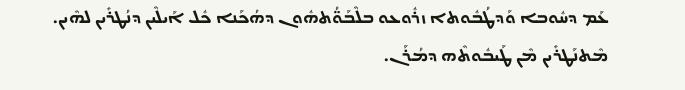ܥܰܡ ܕܚܽܘܒܐ ܘܰܕܛܳܒܽܘܬܐ ܙܪܽܘܥܘ ܒܠܶܒܰܘ̈ܳܬܗܽܘܢ ܕܗܳܟܰܢܐ ܟܽܠ ܐܰܝܠܶܝܢ ܕܢܳܛܪܺܝܢ ܠܗܶܝܢ. ܡܶܬܢܰܛܪܺܝܢ ܡܶܢ ܛܰܝܒܽܘܬܶܗ ܕܡܳܪܰܢ.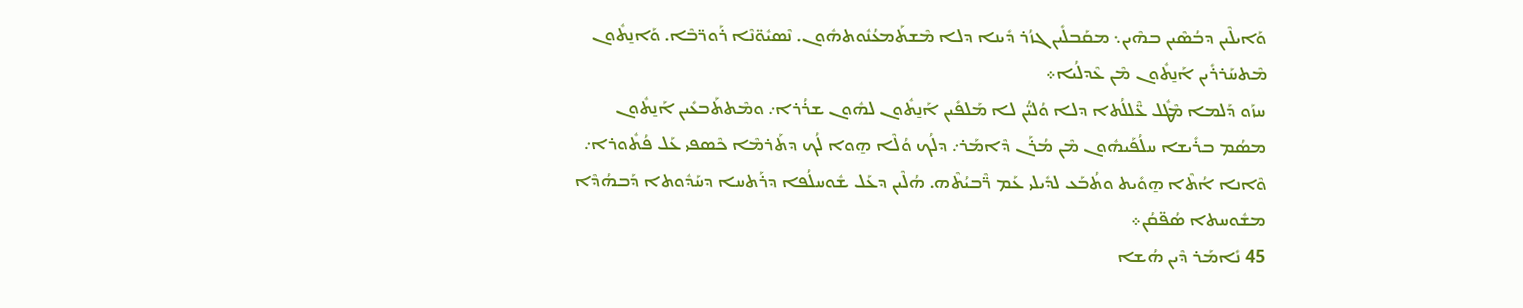ܘܰܐܝܠܶܝܢ ܕܒܳܣܶܝܢ ܒܗܶܝܢ܆ ܡܩܰܒܠܺܝܢ ܓܙܳܪ ܕܺܝܢܐ ܕܠܐ ܡܶܫܬܰܡܥܳܢܽܘܬܗܽܘܢ. ܢܶܣܝܽܘ̈ܢܶܐ ܪܰܘܪ̈ܒܶܐ. ܘܰܐܢ̱ܬܽܘܢ ܡܶܬܚܰܪܪܺܝܢ ܐܰܢ̱ܬܽܘܢ ܡܶܢ ܥܶܕܠܳܝܐ܀
ܚܙܰܘ ܕܰܠܡܐ ܡܶܛܽܠ ܥ̈ܶܠܠܳܬܐ ܕܠܐ ܘܳܠܝ̈ܳܢ ܠܐ ܡܰܠܦܺܝܢ ܐܰܢ̱ܬܽܘܢ ܠܗܽܘܢ ܫܪܳܪܐ܇ ܘܡܶܬܬܰܒܥܺܝܢ ܐܰܢ̱ܬܽܘܢ ܡܣܳܡ ܒܪܺܝܫܐ ܚܠܳܦܰܝܗܽܘܢ ܡܶܢ ܡܳܪܰܢ ܕܶܐܡܰܪ܇ ܕܠܳܟ ܘܳܠܶܐ ܗ̱ܘܐ ܠܳܟ ܕܬܰܪܡܶܐ ܟܶܣܦܝ ܥܰܠ ܦܳܬܽܘܪܐ܇ ܘܶܐܢܐ ܐܳܬܶܐ ܗ̱ܘܺܝܬ ܘܬܳܒܰܥ ܠܕܺܝܠܝ ܥܰܡ ܪ̈ܶܒܝܳܬܶܗ. ܗܳܠܶܝܢ ܕܥܰܠ ܫܽܘܚܠܳܦܐ ܕܪܰܬܚܐ ܕܚܰܕܽܘܬܐ ܕܰܒܗܳܕܶܐ ܡܫܽܘܚܬܐ ܣܳܦ̈ܩܳܢ܀
45 ܢܺܐܡܰܪ ܕܶܝܢ ܗܳܫܐ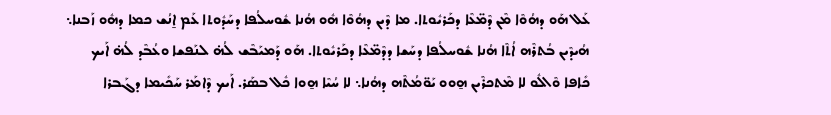ܥܰܠ ܗܰܘ ܕܗܳܘܶܐ ܡܶܢ ܕܶܡ̈ܥܶܐ ܕܟܰܪܝܽܘܬܐ. ܡܐ ܕܶܝܢ ܕܗܳܘܶܐ ܗܽܘ ܗܳܢܐ ܫܽܘܚܠܳܦܐ ܕܚܰܕܽܘܬܐ ܥܰܡ ܐ̱ܢܳܫ ܟܡܐ ܕܗܽܘ ܙܰܒܢܐ܆ ܗܳܝܕܶܝܢ ܒܳܬܪܶܗ ܐܳܬܶܐ ܗܳܢܐ ܫܽܘܚܠܳܦܐ ܕܚܰܫܐ ܕܕܶܡ̈ܥܶܐ ܕܟܰܪܝܽܘܬܐ. ܗܰܘ ܕܰܡܝܰܒܶܫ ܠܳܗ̇ ܠܢܰܦܫܐ ܘܥܳܒܶܕ ܠܳܗ̇ ܐܰܝܟ ܟܺܐܦܐ ܘܶܐܠܽܘ ܠܐ ܡܶܬܟܪܶܝܢ ܗ̱ܘܘ ܝܰܘ̈ܡܳܬܶܗ ܕܗܳܢܐ܆ ܠܐ ܚܳܝܶܐ ܗ̱ܘܐ ܟܽܠ ܒܣܰܪ. ܐܰܝܟ ܕܶܐܡܰܪ ܚܰܟܺܝܡܐ ܕܓܰܒܪܐ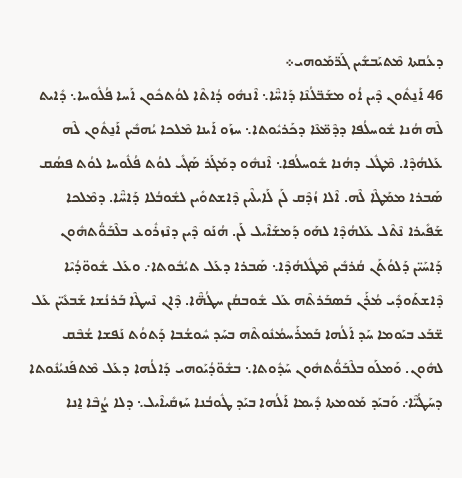ܕܥܳܩܬܐ ܡܶܬܝܰܒܫܺܝܢ ܓܰܪ̈ܡܰܘܗܝ܀
46 ܐܰܢ̱ܬܽܘܢ ܕܶܝܢ ܐܳܘ ܡܫܰܒ̈ܠܳܢܶܐ ܕܰܐܚ̈ܶܐ܆ ܐܶܢܗܽܘ ܕܳܐܬܶܐ ܠܘܳܬܟܽܘܢ ܐܰܚܐ ܦܳܠܽܘܚܐ܆ ܕܺܐܝܬ ܠܶܗ ܗܳܢܐ ܫܽܘܚܠܳܦܐ ܕܕܶܡ̈ܥܶܐ ܕܟܰܪܝܽܘܬܐ܆ ܚܙܰܘ ܐܰܝܢܐ ܡܶܠܟܐ ܝܳܗܒܺܝܢ ܐܰܢ̱ܬܽܘܢ ܠܶܗ ܥܰܠܗܳܕܶܐ. ܡܶܛܽܠ ܕܗܳܢܐ ܫܽܘܚܠܳܦܐ܆ ܐܶܢܗܽܘ ܕܡܰܓܰܪ ܣܰܓܺܝ ܠܘܳܬ ܦܳܠܽܘܚܐ ܠܘܳܬ ܦܣܳܩ ܣܰܒܪܐ ܡܡܰܛܶܐ ܠܶܗ. ܐܶܠܐ ܙܳܕܶܩ ܠܰܢ ܠܰܐܝܠܶܝܢ ܕܶܐܫܬܘܺܝܢ ܠܫܽܘܒܳܠܐ ܕܰܐܚ̈ܶܐ. ܕܡܶܠܟܐ ܫܰܦܺܝܪܐ ܢܶܬܶܠ ܥܰܠܗܳܕܶܐ ܠܗܰܘ ܕܰܡܫܰܐܶܝܠ ܠܰܢ. ܗܳܢܰܘ ܕܶܝܢ ܕܢܶܙܪܽܘܥ ܒܠܶܒܰܘ̈ܳܬܗܽܘܢ ܕܰܐܚܰܝ̈ܢ ܕܰܠܘܳܬܰܢ ܩܳܪܒܺܝܢ ܡܶܛܽܠܗܳܕܶܐ܆ ܣܰܒܪܐ ܕܥܰܠ ܬܝܳܒܽܘܬܐ܇ ܘܥܰܠ ܫܽܘܘ̈ܕܳܝܶܐ ܕܶܐܫܬܰܘܕܺܝ ܡܳܪܰܢ ܒܰܣܒܰܪܬܶܗ ܥܰܠ ܫܽܘܒܩܳܢ ܚܛܳܗ̈ܶܐ. ܕܶܐܢ ܢܶܚܛܶܐ ܒܰܪܢܳܫܐ ܫܰܒܥܺܝ̈ܢ ܥܰܠ ܫ̈ܒܰܥ ܒܝܰܘܡܐ ܚܰܕ ܐܰܠܳܗܐ ܒܰܡܪܰܚܡܳܢܽܘܬܶܗ ܒܚܰܕ ܚܽܘܫܳܒܐ ܕܰܬܘܳܬ ܢܰܦܫܐ ܫܳܒܶܩ ܠܗܽܘܢ. ܘܰܡܠܰܘ ܒܠܶܒܰܘ̈ܳܬܗܽܘܢ ܚܰܕܽܘܬܐ܆ ܒܫܽܘ̈ܕܳܝܰܘܗܝ ܕܰܐܠܳܗܐ ܕܥܰܠ ܡܶܬܦܰܢܝܳܢܽܘܬܐ ܕܚܰܛܳܝ̈ܶܐ܇ ܘܰܒܝܰܕ ܡܰܘܡܬܐ ܕܺܝܡܐ ܐܰܠܳܗܐ ܒܝܰܕ ܛܽܘܒܳܢܐ ܚܰܙܩܺܝܐܶܝܠ܆ ܕܠܐ ܨܳܒܶܐ ܐ̱ܢܐ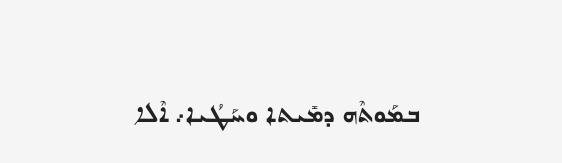ܒܡܰܘܬܶܗ ܕܡܺܝܬܐ ܘܚܰܛܳܝܐ܇ ܐܶܠܐ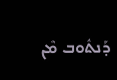ܕܰܢܬܽܘܒ ܡܶܢ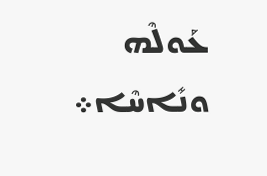ܥܰܘܠܶܗ ܘܢܺܐܚܶܐ܀